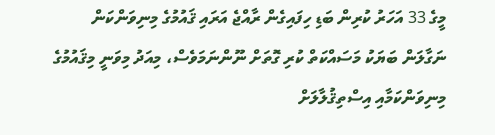މީގެ 33 އަހަރު ކުރިން ބަޑި ހިފައިގެން ރާއްޖެ އަރައި ޤައުމުގެ މިނިވަންކަން ނަގާލަން ބަޔަކު މަސައްކަތް ކުރި ގޮތަށް ނޫންނަމަވެސް، މިއަދު މިވަނީ މިޤައުމުގެ މިނިވަންކަމާއި އިސްތިޤުލާލަށް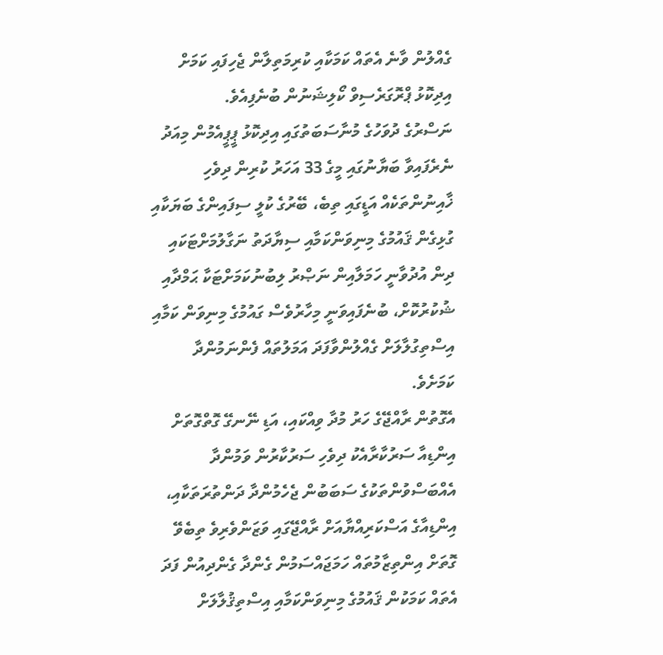ގެއްލުން ވާނެ އެތައް ކަމަކާއި ކުރިމަތިލާން ޖެހިފައި ކަމަށް އިދިކޮޅު ޕްރޮގަރެސިވް ކޯލިޝަނުން ބުނެފިއެވެ.
ނަސްރުގެ ދުވަހުގެ މުނާސަބަތުގައި އިދިކޮޅު ޕީޕީއެމުން މިއަދު ނެރެފައިވާ ބަޔާނުގައި މީގެ 33 އަހަރު ކުރިން ދިވެހި ޚާއިނުންތަކެއް އަޑީގައި ތިބެ، ބޭރުގެ ކުލީ ސިފައިންގެ ބަޔަކާއި ގުޅިގެން ޤައުމުގެ މިނިވަންކަމާއި ސިޔާދަތު ނަގާލުމަށްޓަކައި ދިން އުދުވާނީ ހަމަލާއިން ނަޞްރު ލިބުނުކަމަށްޓަކާ ޙަމްދާއި ޝުކުރުކޮށް، ބުނެފައިވަނީ މިހާރުވެސް ގައުމުގެ މިނިވަން ކަމާއި އިސްތިގުލާލަށް ގެއްލުންވާފަދަ އަމަލުތައް ފެންނަމުންދާ ކަމަށެވެ.
އެގޮތުން ރާއްޖޭގެ ހަރު މުދާ ވިއްކައި، އަޑި ނޭނގޭ ގޮތްގޮތަށް އިންޑިއާ ސަރުކާރާއެކު ދިވެހި ސަރުކާރުން ވަމުންދާ އެއްބަސްވުންތަކުގެ ސަބަބުން ޖެހެމުންދާ ދަންތުރަތަކާއި، އިންޑިއާގެ އަސްކަރިއްޔާއަށް ރާއްޖޭގައި ވަޒަންވެރިވެ ތިބެވޭ ގޮތަށް އިންތިޒާމުތައް ހަމަޖައްސަމުން ގެންދާ ގެންދިއުން ފަދަ އެތައް ކަމަކުން ޤައުމުގެ މިނިވަންކަމާއި އިސްތިޤުލާލަށް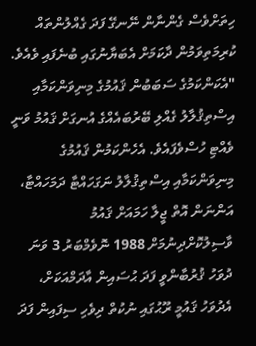ހިތަށްވެސް ގެންނާން ނޭނގޭ ފަދަ ގެއްލުންތައް ކުރިމަތިވަމުން ދާކަމަށް އެބަޔާނުގައި ބުނެފައި ވެއެވެ.
"އެކަންކަމުގެ ސަބަބުން ޤައުމުގެ މިނިވަންކަމާއި އިސްތިޤުލާލު ގެއްލި ބޭރުބައެއްގެ އުނގަށް ޤައުމު ވަނީ ވެއްޓި ހުސްވެފައެވެ. އެހެންކަމުން ޤައުމުގެ މިނިވަންކަމާއި އިސްތިޤުލާލު ނަގަހައްޓާ ދަމަހައްޓާ، އަންނަން އޮތް ޖީލާ ހަމައަށް ޤައުމު ވާސިލުކޮށްދިނުމަށް 1988 ނޮވެމްބަރު 3 ވަނަ ދުވަހު ޤުރުބާންވީ ފަދަ ޙުސައިން އާދަމްއަކަށް، އެދުވަހު ޤައުމީ ރޫޙުގައި ނުކުތް ދިވެހި ސިފައިން ފަދަ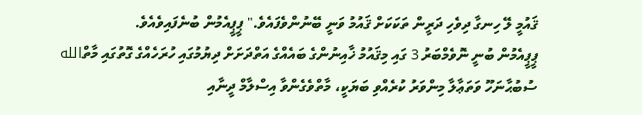ޤައުމީ ލޭ ހިނގާ ދިވެހި ދަރީން ތަކަކަށް ޤައުމު ވަނީ ބޭނުންވެފައެވެ." ޕީޕީއެމުން ބުނެފައިވެއެވެ.
ޕީޕީއެމުން ބުނީ ނޮވެމްބަރު 3 ގައި މިޤައުމު ޚާއިނުންގެ ބައެއްގެ އަތްދަށަށް ދިޔުމުގައި ހުރަހެއްގެ ގޮތުގައި މާތްالله ސުބުޙާނަހޫ ވަތަޢާލާ މިންވަރު ކުރެއްވި ބަޔަކީ، މާތްވެގެންވާ އިސްލާމް ދީނާއި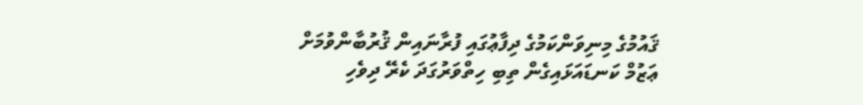ޤައުމުގެ މިނިވަންކަމުގެ ދިފާޢުގައި ފުރާނައިން ޤުރުބާންވުމަށް ޢަޒުމް ކަނޑައަޅައިގެން ތިބި ހިތްވަރުގަދަ ކެރޭ ދިވެހި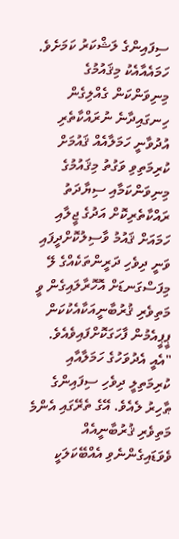ސިފައިންގެ ލަޝްކަރު ކަމަށެވެ.
ހަމައެއާއެކު މިޤައުމުގެ މިނިވަންކަން ގެއްލިގެން ހިނގައިދާނެ ނުރައްކާތެރި އުދުވާނީ ހަމަލާއެއް ޤައުމަށް ކުރިމަތިވި ވަގުތު މިޤައުމުގެ މިނިވަންކަމާއި ސިޔާދަތު ރައްކާތެރިކޮށް އަދުގެ ޖީލާއި ހަމައަށް ޤައުމު ވާސިލުކޮށްދީފައި ވަނީ ދިވެހި ދަރީންތަކެއްގެ ލޭ މިފަސްގަނޑަށް އޮހޮރާލައިގެން ވީ މަތިވެރި ޤުރުބާނީއަކާއެކުކަން ޕީޕީއެމުން ފާހަގަކޮށްފައިވެއެވެ.
"އެއީ އެދުވަހުގެ ހަމަލާއާއި ކުރިމަތިލީ ދިވެހި ސިފައިންގެ ޠާހިރު ލެއެވެ. އޭގެ ތެރޭގައި އެންމެ މަތިވެރި ޤުރުބާނީއެއް ވެވަޑައިގެންނެވި އެއްބޭކަލަކީ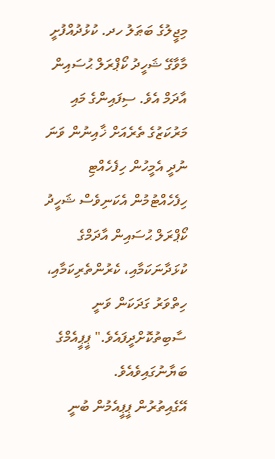މިޖީލުގެ ބަޠަލު ހދ. ކުޅުދުއްފުށީ މާވާގޭ ޝަހީދު ކޯޕްރަލް ޙުސައިން އާދަމް އެވެ. ސިފައިންގެ މައި މަރުކަޒުގެ ތެރެއަށް ޚާއިނުން ވަނަ ނުދީ އެމީހުން ހިފެހެއްޓި ހިފެހެއްޓުމުން އެކަނިވެސް ޝަހީދު ކޯޕްރަލް ޙުސައިން އާދަމްގެ ކުޅަދާނަކަމާއި، ކެރުންތެރިކަމާއި، ހިތްވަރު ގަދަކަން ވަނީ ސާބިތުކޮށްދީފައެވެ." ޕީޕީއެމްގެ ބަޔާނުގައިވެއެވެ.
އޭގެއިތުރުން ޕީޕީއެމުން ބުނީ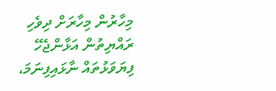މިހާރުން މިހާރަށް ދިވެހި ރައްޔިތުން އަޅާންޖެހޭ ފިޔަވަޅުތައް ނާޅައިފިނަމަ،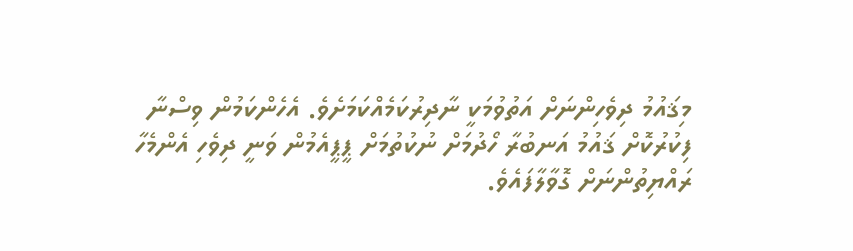މިޤައުމު ދިވެހިންނަށް އަތުވުމަކީ ނާދިރުކަމެއްކަމަށެވެ. އެހެންކަމުން ވިސްނާ ފިކުރުކޮށް ޤައުމު އަނބުރާ ހޯދުމަށް ނުކުތުމަށް ޕީޕީއެމުން ވަނީ ދިވެހި އެންމެހާ ރައްޔިތުންނަށް ގޮވާލާފައެވެ.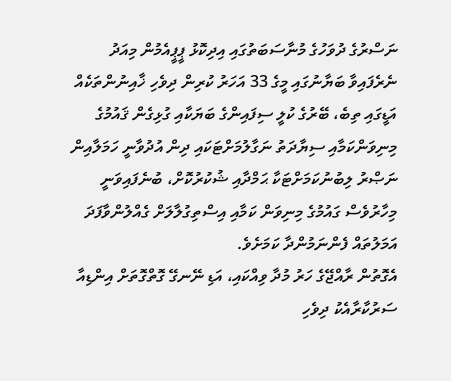ނަސްރުގެ ދުވަހުގެ މުނާސަބަތުގައި އިދިކޮޅު ޕީޕީއެމުން މިއަދު ނެރެފައިވާ ބަޔާނުގައި މީގެ 33 އަހަރު ކުރިން ދިވެހި ޚާއިނުންތަކެއް އަޑީގައި ތިބެ، ބޭރުގެ ކުލީ ސިފައިންގެ ބަޔަކާއި ގުޅިގެން ޤައުމުގެ މިނިވަންކަމާއި ސިޔާދަތު ނަގާލުމަށްޓަކައި ދިން އުދުވާނީ ހަމަލާއިން ނަޞްރު ލިބުނުކަމަށްޓަކާ ޙަމްދާއި ޝުކުރުކޮށް، ބުނެފައިވަނީ މިހާރުވެސް ގައުމުގެ މިނިވަން ކަމާއި އިސްތިގުލާލަށް ގެއްލުންވާފަދަ އަމަލުތައް ފެންނަމުންދާ ކަމަށެވެ.
އެގޮތުން ރާއްޖޭގެ ހަރު މުދާ ވިއްކައި، އަޑި ނޭނގޭ ގޮތްގޮތަށް އިންޑިއާ ސަރުކާރާއެކު ދިވެހި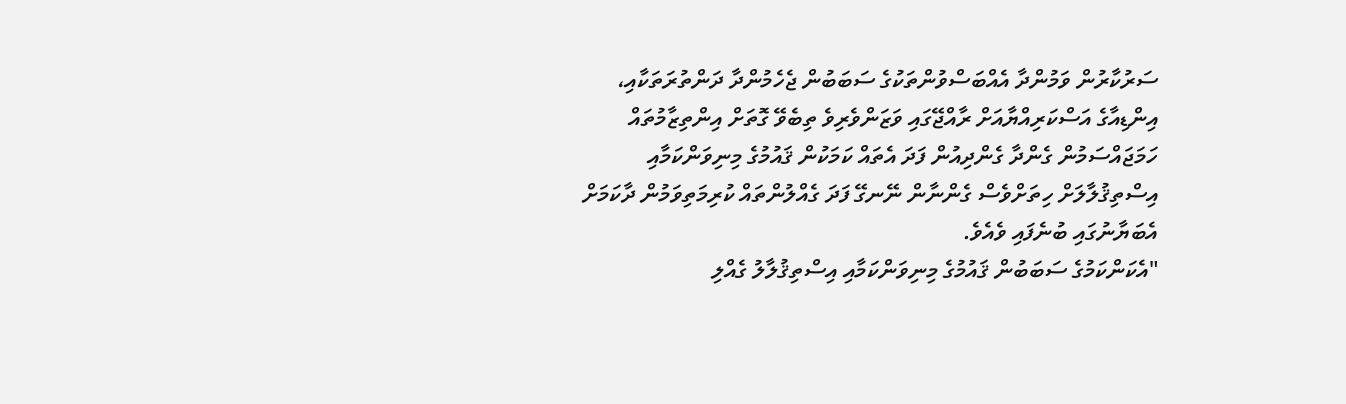ސަރުކާރުން ވަމުންދާ އެއްބަސްވުންތަކުގެ ސަބަބުން ޖެހެމުންދާ ދަންތުރަތަކާއި، އިންޑިއާގެ އަސްކަރިއްޔާއަށް ރާއްޖޭގައި ވަޒަންވެރިވެ ތިބެވޭ ގޮތަށް އިންތިޒާމުތައް ހަމަޖައްސަމުން ގެންދާ ގެންދިއުން ފަދަ އެތައް ކަމަކުން ޤައުމުގެ މިނިވަންކަމާއި އިސްތިޤުލާލަށް ހިތަށްވެސް ގެންނާން ނޭނގޭ ފަދަ ގެއްލުންތައް ކުރިމަތިވަމުން ދާކަމަށް އެބަޔާނުގައި ބުނެފައި ވެއެވެ.
"އެކަންކަމުގެ ސަބަބުން ޤައުމުގެ މިނިވަންކަމާއި އިސްތިޤުލާލު ގެއްލި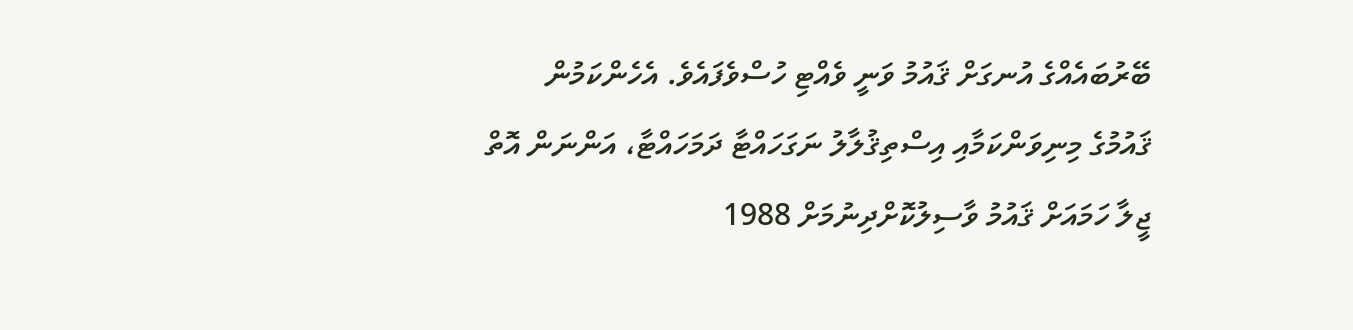ބޭރުބައެއްގެ އުނގަށް ޤައުމު ވަނީ ވެއްޓި ހުސްވެފައެވެ. އެހެންކަމުން ޤައުމުގެ މިނިވަންކަމާއި އިސްތިޤުލާލު ނަގަހައްޓާ ދަމަހައްޓާ، އަންނަން އޮތް ޖީލާ ހަމައަށް ޤައުމު ވާސިލުކޮށްދިނުމަށް 1988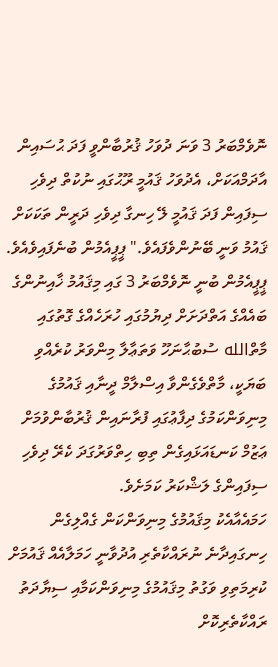ނޮވެމްބަރު 3 ވަނަ ދުވަހު ޤުރުބާންވީ ފަދަ ޙުސައިން އާދަމްއަކަށް، އެދުވަހު ޤައުމީ ރޫޙުގައި ނުކުތް ދިވެހި ސިފައިން ފަދަ ޤައުމީ ލޭ ހިނގާ ދިވެހި ދަރީން ތަކަކަށް ޤައުމު ވަނީ ބޭނުންވެފައެވެ." ޕީޕީއެމުން ބުނެފައިވެއެވެ.
ޕީޕީއެމުން ބުނީ ނޮވެމްބަރު 3 ގައި މިޤައުމު ޚާއިނުންގެ ބައެއްގެ އަތްދަށަށް ދިޔުމުގައި ހުރަހެއްގެ ގޮތުގައި މާތްالله ސުބުޙާނަހޫ ވަތަޢާލާ މިންވަރު ކުރެއްވި ބަޔަކީ، މާތްވެގެންވާ އިސްލާމް ދީނާއި ޤައުމުގެ މިނިވަންކަމުގެ ދިފާޢުގައި ފުރާނައިން ޤުރުބާންވުމަށް ޢަޒުމް ކަނޑައަޅައިގެން ތިބި ހިތްވަރުގަދަ ކެރޭ ދިވެހި ސިފައިންގެ ލަޝްކަރު ކަމަށެވެ.
ހަމައެއާއެކު މިޤައުމުގެ މިނިވަންކަން ގެއްލިގެން ހިނގައިދާނެ ނުރައްކާތެރި އުދުވާނީ ހަމަލާއެއް ޤައުމަށް ކުރިމަތިވި ވަގުތު މިޤައުމުގެ މިނިވަންކަމާއި ސިޔާދަތު ރައްކާތެރިކޮށް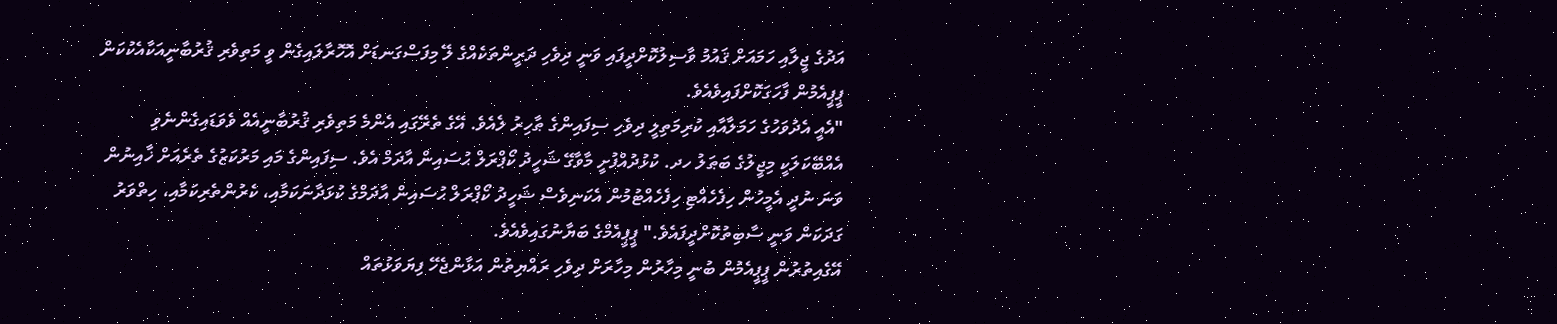އަދުގެ ޖީލާއި ހަމައަށް ޤައުމު ވާސިލުކޮށްދީފައި ވަނީ ދިވެހި ދަރީންތަކެއްގެ ލޭ މިފަސްގަނޑަށް އޮހޮރާލައިގެން ވީ މަތިވެރި ޤުރުބާނީއަކާއެކުކަން ޕީޕީއެމުން ފާހަގަކޮށްފައިވެއެވެ.
"އެއީ އެދުވަހުގެ ހަމަލާއާއި ކުރިމަތިލީ ދިވެހި ސިފައިންގެ ޠާހިރު ލެއެވެ. އޭގެ ތެރޭގައި އެންމެ މަތިވެރި ޤުރުބާނީއެއް ވެވަޑައިގެންނެވި އެއްބޭކަލަކީ މިޖީލުގެ ބަޠަލު ހދ. ކުޅުދުއްފުށީ މާވާގޭ ޝަހީދު ކޯޕްރަލް ޙުސައިން އާދަމް އެވެ. ސިފައިންގެ މައި މަރުކަޒުގެ ތެރެއަށް ޚާއިނުން ވަނަ ނުދީ އެމީހުން ހިފެހެއްޓި ހިފެހެއްޓުމުން އެކަނިވެސް ޝަހީދު ކޯޕްރަލް ޙުސައިން އާދަމްގެ ކުޅަދާނަކަމާއި، ކެރުންތެރިކަމާއި، ހިތްވަރު ގަދަކަން ވަނީ ސާބިތުކޮށްދީފައެވެ." ޕީޕީއެމްގެ ބަޔާނުގައިވެއެވެ.
އޭގެއިތުރުން ޕީޕީއެމުން ބުނީ މިހާރުން މިހާރަށް ދިވެހި ރައްޔިތުން އަޅާންޖެހޭ ފިޔަވަޅުތައް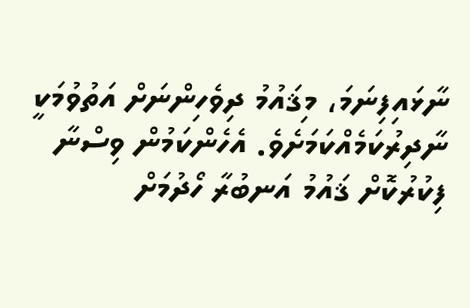ނާޅައިފިނަމަ، މިޤައުމު ދިވެހިންނަށް އަތުވުމަކީ ނާދިރުކަމެއްކަމަށެވެ. އެހެންކަމުން ވިސްނާ ފިކުރުކޮށް ޤައުމު އަނބުރާ ހޯދުމަށް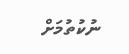ނުކުތުމަށް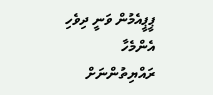ޕީޕީއެމުން ވަނީ ދިވެހި އެންމެހާ ރައްޔިތުންނަށް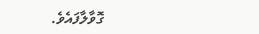ގޮވާލާފައެވެ.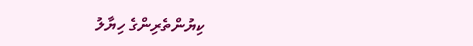ކިޔުންތެރިންގެ ހިޔާލު